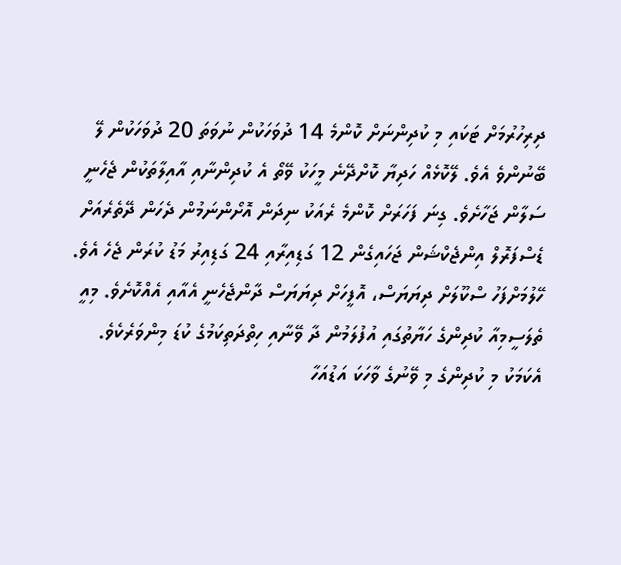ދިރިހުރުމަށް ޓަކައި މި ކުދިންނަށް ކޮންމެ 14 ދުވަހަކުން ނުވަތަ 20 ދުވަހަކުން ލޭ ބޭނުންވެ އެވެ. ލޭކޮޅެއް ހަދިޔާ ކޮށްދޭނެ މީހަކު ވޭތޯ އެ ކުދިންނާއި އާއިލާތަކުން ޖެހެނީ ސަލާން ޖަހާށެވެ. ގިނަ ފަހަރަށް ކޮންމެ ރެއަކު ނިދަން އޮށޯންނަމުން ދެހަން ދޭތެރެއަށް ޑެސްފަރޮލް އިންޖެކްޝަން ޖަހައިގެން 12 ގަޑިއިރާއި 24 ގަޑިއިރު މަޑު ކުރަން ޖެހެ އެވެ. ހޭލުމަށްފަހު ސްކޫލަށް ދިޔަޔަސް، އޮފީހަށް ދިޔަޔަސް ދާންޖެހެނީ އެއާއި އެއްކޮށެވެ. މިއީ ތެލަސީމިއާ ކުދިންގެ ހަޔާތުގައި އުފުލަމުން ދާ ވޭނާއި ހިތްދަތިކަމުގެ ކުޑަ މިންވަރެކެވެ.
އެކަމަކު މި ކުދިންގެ މި ވޭނުގެ ވާހަކަ އަޑުއަހާ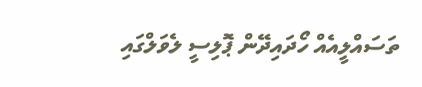ތަސައްލީއެއް ހޯދައިދޭން ޕޮލިސީ ލެވަލްގައި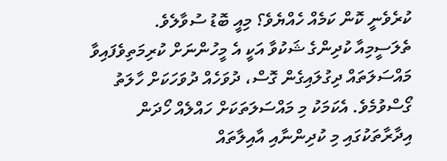ކުރެވެނީ ކޮން ކަމެއް ހެއްޔެވެ؟ މިއީ ބޮޑު ސުވާލެވެ.
ތެލަސީމިއާ ކުދިންގެ ޝަކުވާ އަކީ އެ މީހުންނަށް ކުރިމަތިވެފައިވާ މައްސަލަތައް ދިގުލައިގެން ގޮސް، ދުވަހެއް ދުވަހަކަށް ހާލަތު ގޯސްވުމެވެ. އެކަމަކު މި މައްސަލަތަކަށް ހައްލެއް ހޯދަން އިދާރާތަކުގައި މި ކުދިންނާއި އާއިލާތައް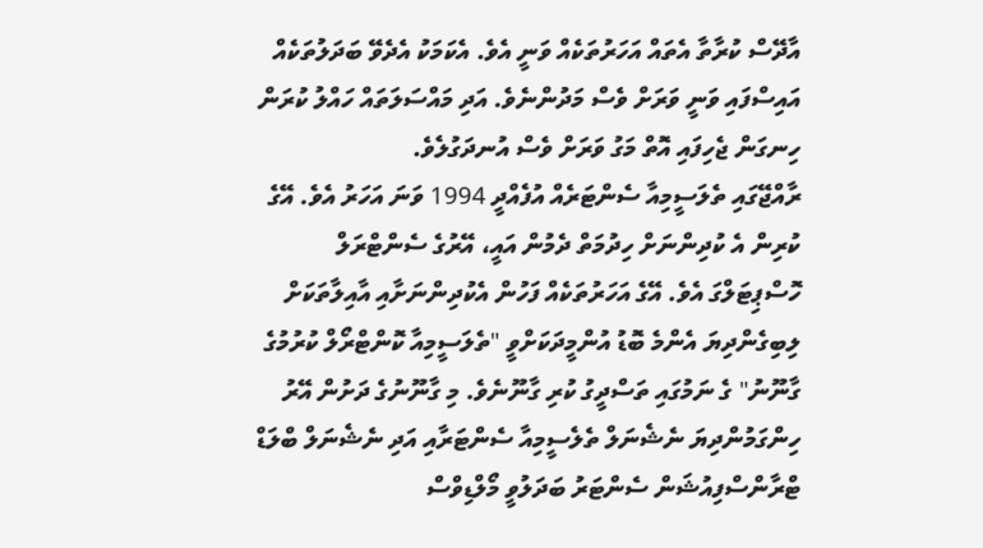އާދޭސް ކުރާތާ އެތައް އަހަރުތަކެއް ވަނީ އެވެ. އެކަމަކު އެދެވޭ ބަދަލުތަކެއް އައިސްފައި ވަނީ ވަރަށް ވެސް މަދުންނެވެ. އަދި މައްސަލަތައް ހައްލު ކުރަން ހިނގަން ޖެހިފައި އޮތް މަގު ވަރަށް ވެސް އުނދަގުލެވެ.
ރާއްޖޭގައި ތެލަސީމިއާ ސެންޓަރެއް އުފެއްދީ 1994 ވަނަ އަހަރު އެވެ. އޭގެ ކުރިން އެ ކުދިންނަށް ހިދުމަތް ދެމުން އައީ، އޭރުގެ ސެންޓްރަލް ހޮސްޕިޓަލްގަ އެވެ. އޭގެ އަހަރުތަކެއް ފަހުން އެކުދިންނަށާއި އާއިލާތަކަށް ލިބިގެންދިޔަ އެންމެ ބޮޑު އުންމީދަކަށްވީ "ތެލަސީމިއާ ކޮންޓްރޯލް ކުރުމުގެ ގާނޫނު" ގެ ނަމުގައި ތަސްދީގު ކުރި ގާނޫނެވެ. މި ގާނޫނުގެ ދަށުން އޭރު ހިންގަމުންދިޔަ ނެޝެނަލް ތެލެސީމިއާ ސެންޓަރާއި އަދި ނެޝެނަލް ބްލަޑް ޓްރާންސްފިއުޝަން ސެންޓަރު ބަދަލުވީ މޯލްޑިވްސް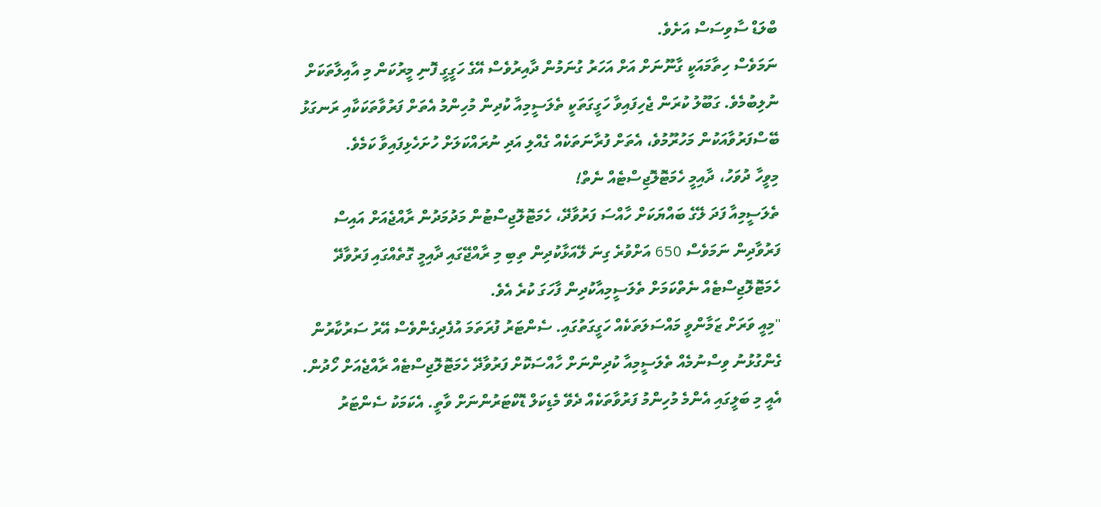ބްލަޑް ސާވިސަސް އަށެވެ.
ނަމަވެސް ހިތާމައަކީ ގާނޫނަށް އަށް އަހަރު ގުނަމުން ދާއިރުވެސް އޭގެ ހަގީގީ ފޮނި މީރުކަން މި އާއިލާތަކަށް ނުލިބުމެވެ. ގަބޫލު ކުރަން ޖެހިފައިވާ ހަގީގަތަކީ ތެލަސީމިއާ ކުދިން މުހިންމު އެތަށް ފަރުވާތަކަކާއި ރަނގަޅު ބޭސްފަރުވާއަކުން މަހުރޫމުވެ، އެތަށް ފުރާނަތަކެއް ގެއްލި އަދި ނުރައްކަލަށް ހުށަހެޅިފައިވާ ކަމެވެ.
މިވީހާ ދުވަހު، ދާއިމީ ހެމަޓޮލޮޖިސްޓެއް ނެތް!
ތެލަސީމިއާ ފަދަ ލޭގެ ބައްޔަކަށް ހާއްސަ ފަރުވާދޭ، ހެމަޓޮލޮޖިސްޓުން މަދުމަދުން ރާއްޖެއަށް އައިސް ފަރުވާދިން ނަމަވެސް 650 އަށްވުރެ ގިނަ ލޭއަޅާކުދިން ތިބި މި ރާއްޖޭގައި ދާއިމީ ގޮތެއްގައި ފަރުވާދޭ ހެމަޓޮލޮޖިސްޓެއް ނެތްކަމަށް ތެލަސީމިއާކުދިން ފާހަގަ ކުރެ އެވެ.
"މިއީ ވަރަށް ޒަމާންވީ މައްސަލަތަކެއް ހަގީގަތުގައި. ސެންޓަރު ފުރަތަމަ އުފެދިގެންވެސް އޭރު ސަރުކާރުން ގެންގުޅުނު ވިސްނުމެއް ތެލަސީމިއާ ކުދިންނަށް ހާއްސަކޮށް ފަރުވާދޭ ހެމަޓޮލޮޖިސްޓެއް ރާއްޖެއަށް ހޯދުން. އެއީ މި ބަލީގައި އެންމެ މުހިންމު ފަރުވާތަކެއް ދެވޭ މެޑިކަލް ޑޮކްޓަރުންނަށް ވާތީ. އެކަމަކު ސެންޓަރު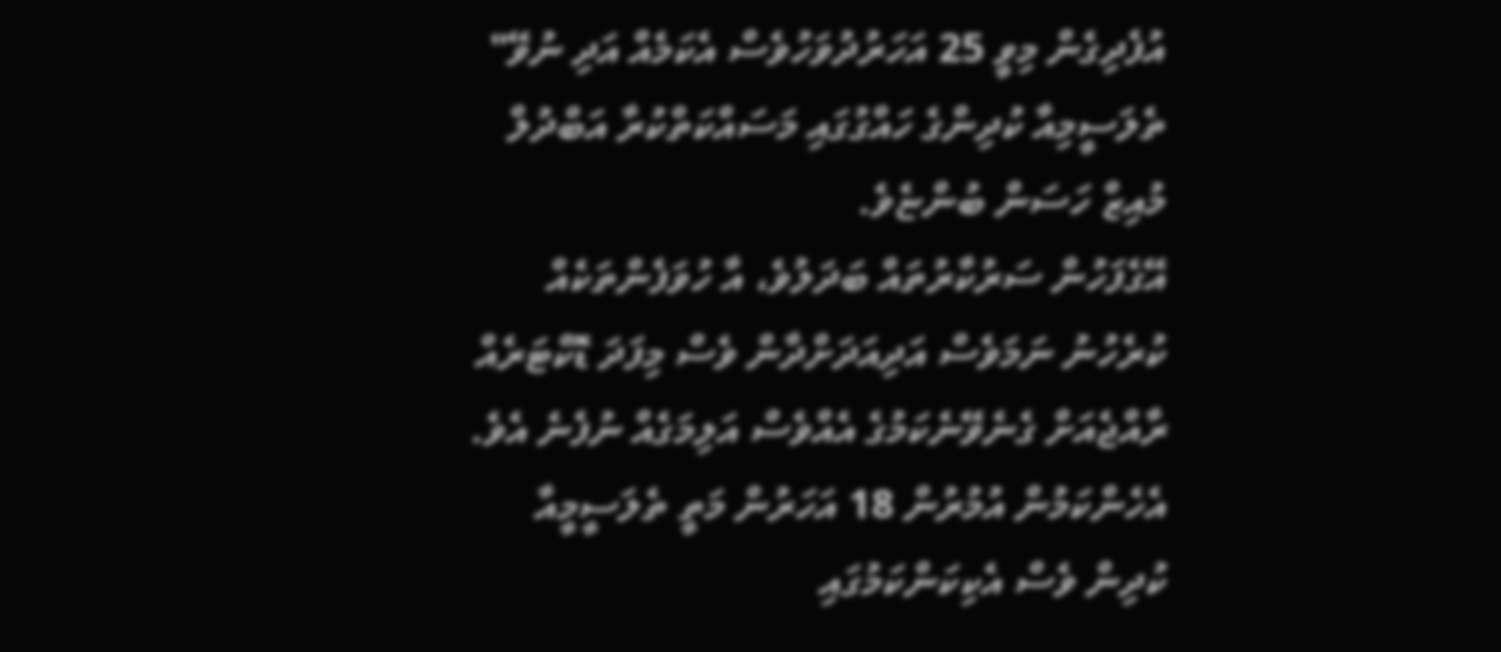އުފެދިގެން މިވީ 25 އަހަރުދުވަހުވެސް އެކަމެއް އަދި ނުވޭ" ތެލަސީމިއާ ކުދިންގެ ހައްގުގައި މަސައްކަތްކުރާ އަބްދުލް މުއިޒް ހަސަން ބުންޏެވެ.
އޭގެފަހުން ސަރުކާރުތައް ބަދަލުވެ، އާ ހުވަފެންތަކެއް ކުރެހުނު ނަމަވެސް އަދިއަދަށްދާން ވެސް މިފަދަ ޑޮކްޓަރެއް ރާއްޖެއަށް ގެނެވޭނެކަމުގެ އެއްވެސް އަލިމަގެއް ނުފެނެ އެވެ. އެހެންކަމުން އުމުރުން 18 އަހަރުން މަތީ ތެލަސީމީއާ ކުދިން ވެސް އެކިކަންކަމުގައި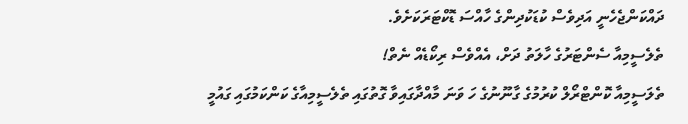ދައްކަންޖެހެނީ އަދިވެސް ކުޑަކުދިންގެ ހާއްސަ ޑޮކްޓަރަކަށެވެ.
ތެލެސީމިއާ ސެންޓަރުގެ ހާލަތު ދަށް، އެއްވެސް ރިކޯޑެއް ނެތް!
ތެލަސީމިއާ ކޮންޓްރޯލް ކުރުމުގެ ގާނޫނުގެ ހަ ވަނަ މާއްދާގައިވާ ގޮތުގައި ތެލެސީމިއާގެ ކަންކަމުގައި ގައުމީ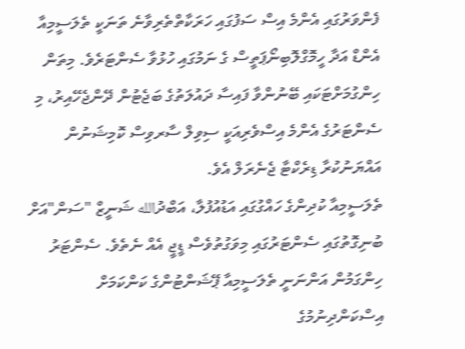ފެންވަރުގައި އެންމެ އިސް ސަފުގައި ހަރަކާތްތެރިވާނެ ތަނަކީ ތެލަސީމިއާ އެންޑް އަދާ ހީމޮގްލޮބިނޯޕަތީސް ގެ ނަމުގައި ހުޅުވާ ސެންޓަރެވެ. މިތަން ހިންގުމަށްޓަކައި ބޭނުންވާ ފައިސާ ދައުލަތުގެ ބަޖެޓުން ދޭންޖެހޭއިރު، މި ސެންޓަރުގެ އެންމެ އިސްވެރިއަކީ ސިވިލް ސާރވިސް ކޮމިޝަނުން އައްޔަނުކުރާ ޑިރެކްޓާ ޖެނެރަލް އެވެ.
ތެލަސީމިއާ ކުދިންގެ ހައްގުގައި އަޑުއުފުލާ، އަބްދުالله ޝަނީޒް "ސަން"އަށް ބުނިގޮތުގައި ސެންޓަރުގައި މިވަގުތުވެސް ޑީޖީ އެއް ނެތެވެ. ސެންޓަރު ހިންގަމުން އަންނަނީ ތެލަސީމިއާ ޕޭޝަންޓުންގެ ކަންކަމަށް އިސްކަންދިނުމުގެ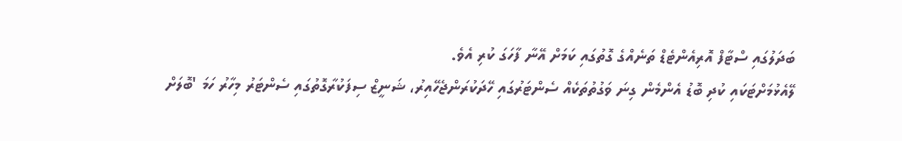ބަދަލުގައި ސްޓާފް އޮރިއެންޓެޑް ތަނެއްގެ ގޮތުގައި ކަމަށް އޭނާ ފާހަގަ ކުރި އެވެ.
ލޭއެޅުމަށްޓަކައި ކުދި ބޮޑު އެންމެން ގިނަ ވަގުތުތަކެއް ސެންޓަރުގައި ހޭދަކުރަންޖެހޭއިރު، ޝަނީޒް ސިފަކުރާގޮތުގައި ސެންޓަރު މިހާރު ހަމަ 'ބޮލަށް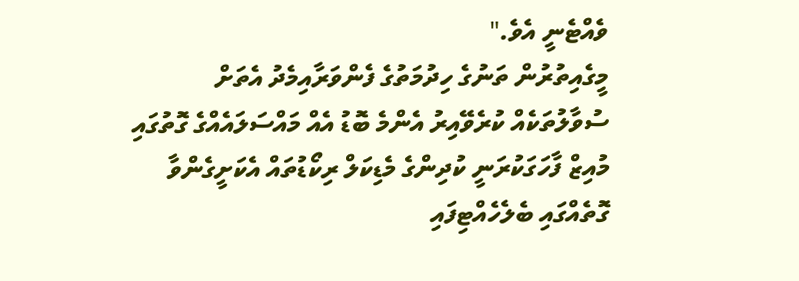ވެއްޓެނީ އެވެ."
މީގެއިތުރުން ތަނުގެ ހިދުމަތުގެ ފެންވަރާއިމެދު އެތަށް ސުވާލުތަކެއް ކުރެވޭއިރު އެންމެ ބޮޑު އެއް މައްސަލައެއްގެ ގޮތުގައި މުއިޒް ފާހަގަކުރަނީ ކުދިންގެ މެޑިކަލް ރިކޯޑުތައް އެކަށީގެންވާ ގޮތެއްގައި ބެލެހެއްޓިފައި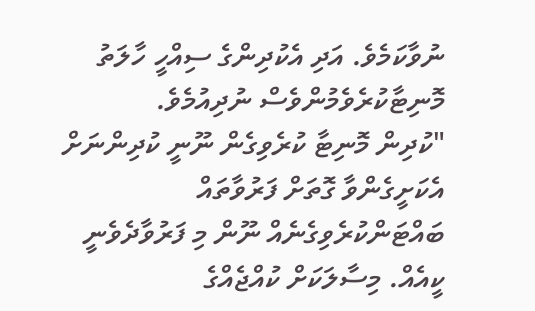ނުވާކަމެވެ. އަދި އެކުދިންގެ ސިއްހީ ހާލަތު މޮނިޓާކުރެވެމުންވެސް ނުދިއުމެވެ.
"ކުދިން މޮނިޓާ ކުރެވިގެން ނޫނީ ކުދިންނަށް އެކަށީގެންވާ ގޮތަށް ފަރުވާތައް ބައްޓަންކުރެވިގެނެއް ނޫން މި ފަރުވާދެވެނީ ކީއެއް. މިސާލަކަށް ކުއްޖެއްގެ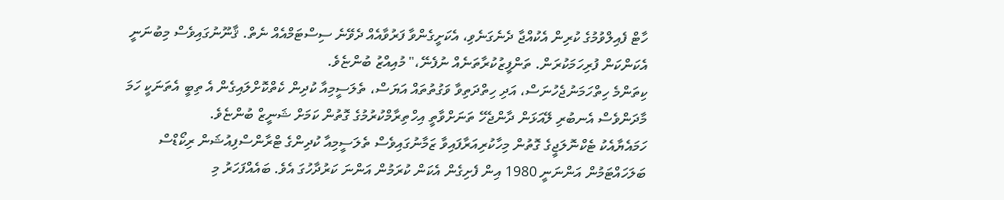ހާޓް ފެއިލްވުމުގެ ކުރިން އެކުއްޖާ ދެނެގަނެވި، އެކަށީގެންވާ ފަރުވާއެއް ދެވޭނެ ސިސްޓަމްއެއް ނެތް. ޤާނޫނުގައިވެސް މިބުނަނީ އެކަންކަން ފުރިހަމަކުރަން. ތަންފީޒުކުރާތަނެއް ނުފެނޭ،" މުއިއްޒު ބުންޏެވެ.
ކިތަންމެ ހިތްހަމަނުޖެހުނަސް، އަދި ހިތްދަތިވާ ވަގުތުތައް އަޔަސް، ތެލަސީމިއާ ކުދިން ކެތްކޮށްލައިގެން އެ ތިބީ އެތަނަކީ ހަމަ މާދަންވެސް އެނބުރި ލޭއަޅަން ދާންޖެހޭ ތަނަށްވާތީ އިހްތިރާމްކުރުމުގެ ގޮތުން ކަމަށް ޝަނީޒް ބުންޏެވެ.
ހަމައެޔާއެކު ޓެކްނޮލަޖީގެ ގޮތުން މިހާކުރިއަރާފައިވާ ޒަމާނުގައިވެސް ތެލަސީމިއާ ކުދިންގެ ޓްރާންސްފިއުޝަން ރިކޯޑްސް ބަލަހައްޓަމުން އަންނަނީ 1980 އިން ފެށިގެން އެކަން ކުރަމުން އަންނަ ކަރުދާހުގަ އެވެ. ބައެއްފަހަރު މި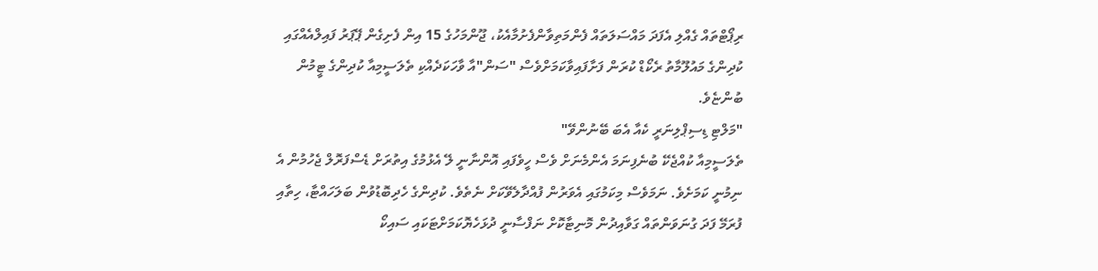ރިޕޯޓްތައް ގެއްލި އެފަދަ މައްސަލަތައް ފެންމަތިވާންފެށުމާއެކު، ޖޫންމަހުގެ 15 އިން ފެށިގެން ޕޭޕަރު ފައިލްއެއްގައި ކުދިންގެ މައުލޫމާތު ރެކޯޑް ކުރަން ފަށާފައިވާކަމަށްވެސް "ސަން"އާ ވާހަކަދެއްކި ތެލަސީމިއާ ކުދިންގެ ޓީމުން ބުންޏެވެ.
"މަލްޓި ޑިސިޕްލިނަރީ ކެއާ އެބަ ބޭނުންވޭ"
ތެލަސީމިއާ ކުއްޖެކޭ ބުނެފިނަމަ އެންމެނަށް ވެސް ހީވެފައި އޮންނާނީ ލޭ އެޅުމުގެ އިތުރަށް ޑެސްފަރޮލް ޖެހުމުން އެ ނިމުނީ ކަމަށެވެ. ނަމަވެސް މިކަމުގައި އެވަރުން ފުއްދާލެވޭކަށް ނެތެވެ. ކުދިންގެ ހެދިބޮޑުވުން ބަލަހައްޓާ، ހިތާއި ފުރަމޭ ފަދަ ގުނަވަންތައް ގަވާއިދުން މޮނިޓާކޮށް ނަފްސާނީ ދުޅަހެޔޮކަމަށްޓަކައި ސައިކޯ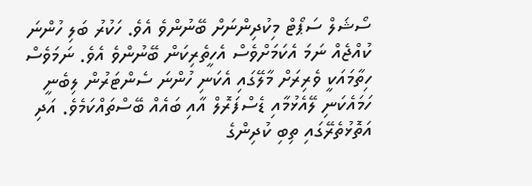ސޯޝަލް ސަޕޯޓް މިކުދިންނަށް ބޭނުންވެ އެވެ. ހަކުރު ބަލި ހުންނަ ކުއްޖެއް ނަމަ އެކަމަށްވެސް އެހީތެރިކަން ބޭނުންވެ އެވެ. ނަމަވެސް ހިތާމައަކީ ވެރިރަށް މާލޭގައި އެކަނި ހުންނަ ސެންޓަރުން ލިބެނީ ހަމައެކަނި ލޭއެޅުމާއި ޑެސްފަރޮލް އާއި ބައެއް ބޭސްތައްކަމެވެ. އަދި އަތޮޅުތެރޭގައި ތިބި ކުދިންގެ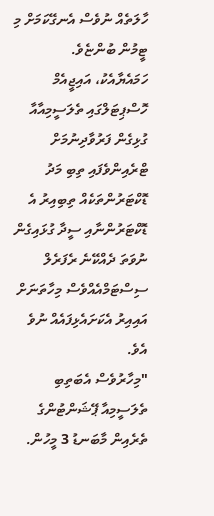ހާލަތެއް ނުވެސް އެނގޭކަމަށް މި ޓީމުން ބުންޏެވެ.
ހަމައެޔާއެކު، އައިޖީއެމް ހޮސްޕިޓަލްގައި ތެލަސީމިއާއާ ގުޅިގެން ފަރުވާދިނުމަށް ޓްރެއިންވެފައި ތިބި މަދު ޑޮކްޓަރުންތަކެއް ތިބިއިރު އެ ޑޮކްޓަރުންނާއި ސީދާ ގުޅައިގެން ނުވަތަ ދެއްކޭނެ ރެފަރެލް ސިސްޓަމްއެއްވެސް މިހާތަނަށް އައިއިރު އެކަށައެޅިފައެއް ނުވެ އެވެ.
"މިހާރުވެސް އެބަތިބި ތެލަސީމިއާ ޕޭޝަންޓުންގެ ތެރެއިން މާބަނޑު 3 މީހުން.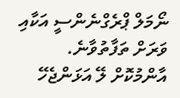ނޯމަލް ޕްރެގްނެންސީ އަކާއި ވަރަށް ތަފާތުވާނެ. އާންމުކޮށް ލޭ އަޅަންޖެހޭ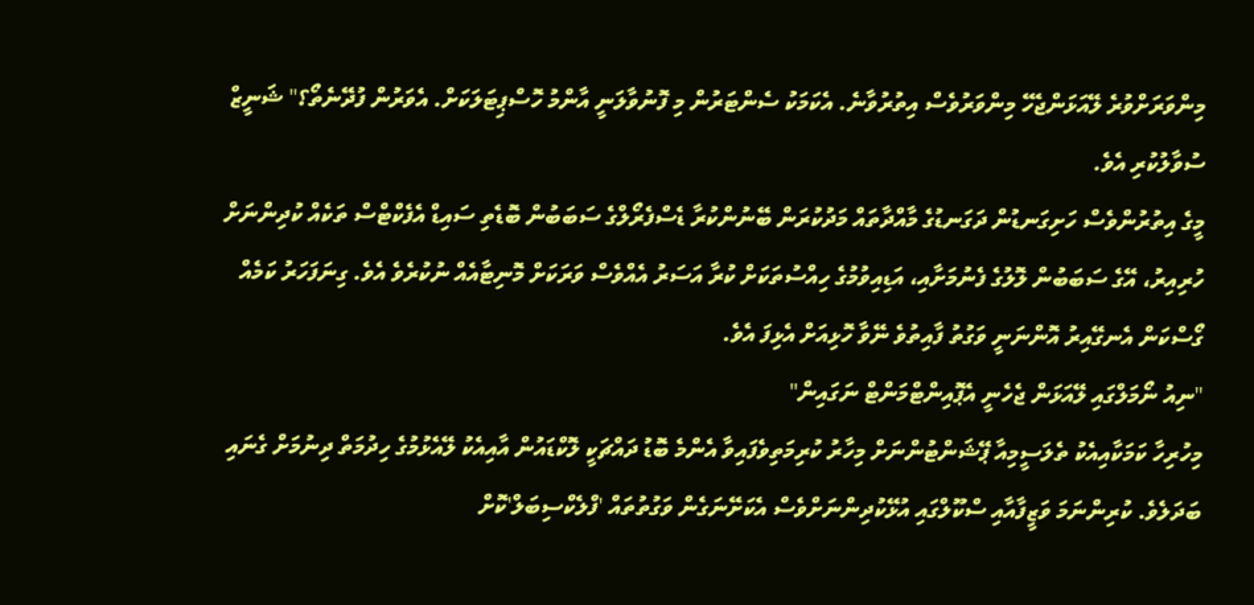މިންވަރަށްވުރެ ލޭއަޅަންޖެހޭ މިންވަރުވެސް އިތުރުވާނެ. އެކަމަކު ސެންޓަރުން މި ފޮނުވާލަނީ އާންމު ހޮސްޕިޓަލަކަށް. އެވަރުން ފުދޭނެތޯ؟" ޝަނީޒް ސުވާލުކުރި އެވެ.
މީގެ އިތުރުންވެސް ހަށިގަނޑުން ދަގަނޑުގެ މާއްދާތައް މަދުކުރަން ބޭނުންކުރާ ޑެސްފެރޯލްގެ ސަބަބުން ބޮޑެތި ސައިޑް އެފެކްޓްސް ތަކެއް ކުދިންނަށް ހުރިއިރު، އޭގެ ސަބަބުން ލޮލުގެ ފެނުމަށާއި، އަޑިއިވުމުގެ ހިއްސުތަކަށް ކުރާ އަސަރު އެއްވެސް ވަރަކަށް މޮނިޓާއެއް ނުކުރެވެ އެވެ. ގިނަފަހަރު ކަމެއް ގޯސްކަން އެނގޭއިރު އޮންނަނީ ވަގުތު ފާއިތުވެ ނޭވާ ހޮޅިއަށް އެޅިފަ އެވެ.
"ނިއު ނޯމަލްގައި ލޭއަޅަން ޖެހެނީ އެޕޮއިންޓްމަންޓް ނަގައިން"
މިހުރިހާ ކަމަކާއިއެކު ތެލަސީމިއާ ޕޭޝަންޓުންނަށް މިހާރު ކުރިމަތިވެފައިވާ އެންމެ ބޮޑު ދައްޗަކީ ލޮކްޑައުން އާއިއެކު ލޭއެޅުމުގެ ހިދުމަތް ދިނުމަށް ގެނައި ބަދަލެވެ. ކުރިންނަމަ ވަޒީފާއާއި ސްކޫލްގައި އުޅޭކުދިންނަށްވެސް އެކަށޭނަގެން ވަގުތުތައް 'ފްލެކްސިބަލް'ކޮށް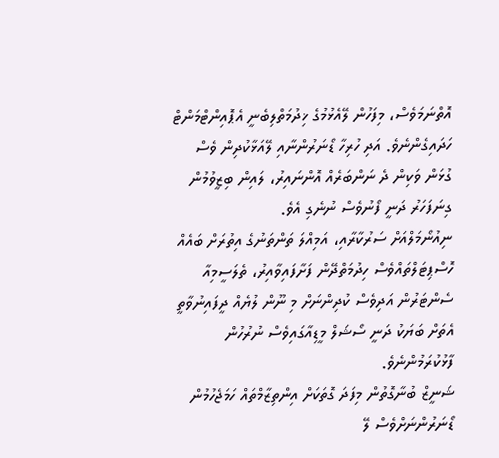އޮތްނަމަވެސް، މިފަހުން ލޭއެޅުމުގެ ޚިދުމަތްލިބެނީ އެޕޮއިންޓްމަންޓް ހަދައިގެންނެވެ. އަދި ހުރިހާ ޑޯނަރުންނާއި ލޭއަޅާކުދިން ވެސް ގުޅަން ވަކިން ދެ ނަންބަރެއް އޮންނައިރު، ލައިން ބިޒީވުމުން ގިނަފަހަރު ދަނީ ފޯނުވެސް ނުނެގި އެވެ.
ނިއުނޯމަލްއަށް ސަރުކާރާއި، އަމިއްލަ ތަންތަނުގެ އިތުރަށް ބައެއް ހޮސްޕިޓަލްތައްވެސް ހިދުމަތްދޭން ފަށާފައިވާއިރު، ތެލަސީމިއާ ސެންޓަރުން އަދިވެސް ކުދިންނަށް މި ނޫން ލުޔެއް ދީފައިނުވާތީ އެތަށް ބަޔަކު ދަނީ ސޯޝަލް މީޑިއާގައިވެސް ނުރުހުން ފާޅުކުރަމުންނެވެ.
ޝަނީޒް ބުނާގޮތުން މިފަދަ ގޮތަކަށް އިންތިޒާމްތައް ހަމަޖެހުމުން ޑޯނަރުންނަށްވެސް ލޭ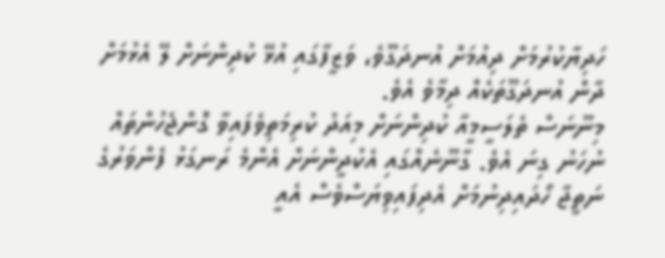ހަދިޔާކުރުމަށް ދިއުމަށް އުނދަގޫވެ، ވަޒީފާގައި އުޅޭ ކުދިންނަށް ލޭ އެޅުމަށް ދާން އުނދަގޫތަކެއް ދިމާވެ އެވެ.
މިނޫނަސް ތެލަސީމީއާ ކުދިންނަށް މިއަދު ކުރިމަތިވެފައިވާ ގޮންޖެހުންތައް ނުހަނު ގިނަ އެވެ. ގާނޫނެއްގައި އެކުދީންނަށް އެންމެ ރަނގަޅު ފެންވަރުގެ ނަތީޖާ ހޯދައިދިނުމަށް އެދިފައިވިޔަސްވެސް އެއީ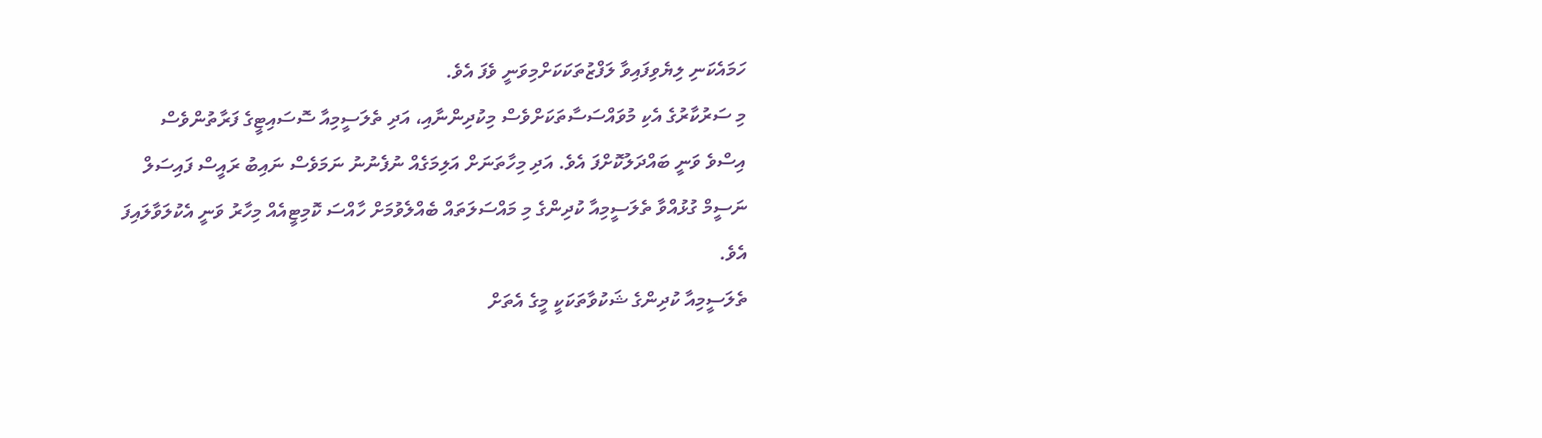ހަމައެކަނި ލިޔެވިފައިވާ ލަފްޒުތަކަކަށްމިވަނީ ވެފަ އެވެ.
މި ސަރުކާރުގެ އެކި މުވައްސަސާތަކަށްވެސް މިކުދިންނާއި، އަދި ތެލަސީމިއާ ސޮސައިޓީގެ ފަރާތުންވެސް އިސްވެ ވަނީ ބައްދަލުކޮށްފަ އެވެ. އަދި މިހާތަނަށް އަލިމަގެއް ނުފެނުނު ނަމަވެސް ނައިބު ރައީސް ފައިސަލް ނަސީމް ގުޅުއްވާ ތެލަސީމިއާ ކުދިންގެ މި މައްސަލަތައް ބެއްލެވުމަށް ހާއްސަ ކޮމިޓީއެއް މިހާރު ވަނީ އެކުލަވާލައިފަ އެވެ.
ތެލަސީމިއާ ކުދިންގެ ޝަކުވާތަކަކީ މީގެ އެތަށް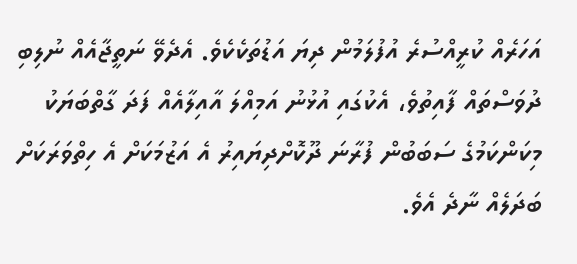އަހަރެއް ކުރީއްސުރެ އުފުލަމުން ދިޔަ އަޑުތަކެކެވެ. އެދެވޭ ނަތީޖާއެއް ނުލިބި ދުވަސްތައް ފާއިތުވެ، އެކުގައި އުޅުނު އަމިއްލަ އާއިލާއެއް ފަދަ ގާތްބަޔަކު މިކަންކަމުގެ ސަބަބުން ފުރާނަ ދޫކޮށްދިޔައިރު އެ އަޒުމަކަށް އެ ހިތްވަރަކަށް ބަދަލެއް ނާދެ އެވެ.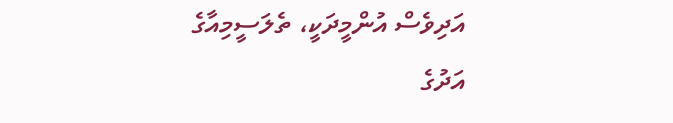އަދިވެސް އުންމީދަކީ، ތެލަސީމިއާގެ އަދުގެ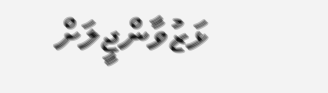ޅަޒުވާންޖީލަށް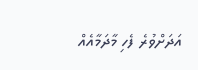އަދަށްވުރެ ފެހި މާދަމާއެއް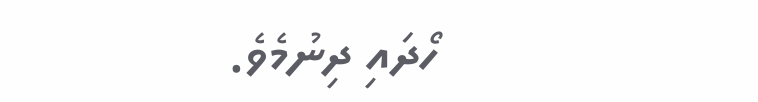ހޯދައި ދިނުމެވެ.